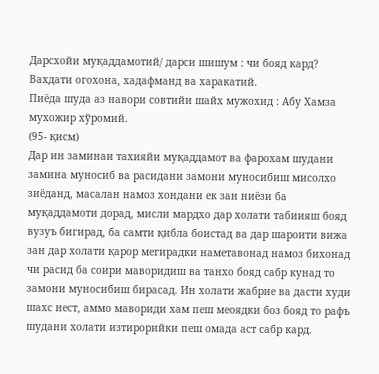Дарсхойи муқаддамотий/ дарси шишум : чи бояд кард? Вахдати огохона, хадафманд ва харакатий.
Пиёда шуда аз навори совтийи шайх мужохид : Абу Хамза мухожир хўромий.
(95- қисм)
Дар ин заминаи тахияйи муқаддамот ва фарохам шудани замина муносиб ва расидани замони муносибиш мисолхо зиёданд, масалан намоз хондани ек зан ниёзи ба муқаддамоти дорад, мисли мардхо дар холати табиияш бояд вузуъ бигирад, ба самти қибла боистад ва дар шароити вижа зан дар холати қарор мегирадки наметавонад намоз бихонад чи расид ба соири маворидиш ва танхо бояд сабр кунад то замони муносибиш бирасад. Ин холати жабрие ва дасти худи шахс нест, аммо мавориди хам пеш меоядки боз бояд то рафъ шудани холати изтирорийки пеш омада аст сабр кард.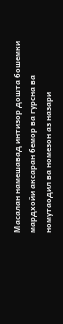Масалан намешавад интизор дошта бошемки мардхойи аксаран бемор ва гурсна ва номутаодил ва номезон аз назари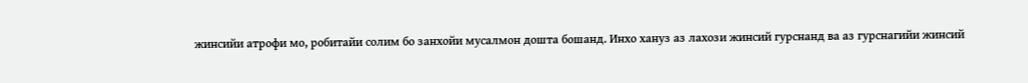жинсийи атрофи мо, робитайи солим бо занхойи мусалмон дошта бошанд. Инхо хануз аз лахози жинсий гурснанд ва аз гурснагийи жинсий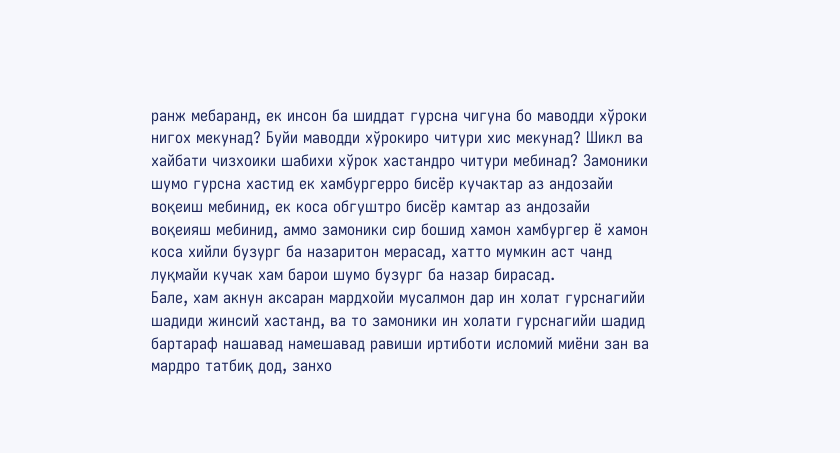ранж мебаранд, ек инсон ба шиддат гурсна чигуна бо маводди хўроки нигох мекунад? Буйи маводди хўрокиро читури хис мекунад? Шикл ва хайбати чизхоики шабихи хўрок хастандро читури мебинад? Замоники шумо гурсна хастид ек хамбургерро бисёр кучактар аз андозайи воқеиш мебинид, ек коса обгуштро бисёр камтар аз андозайи воқеияш мебинид, аммо замоники сир бошид хамон хамбургер ё хамон коса хийли бузург ба назаритон мерасад, хатто мумкин аст чанд луқмайи кучак хам барои шумо бузург ба назар бирасад.
Бале, хам акнун аксаран мардхойи мусалмон дар ин холат гурснагийи шадиди жинсий хастанд, ва то замоники ин холати гурснагийи шадид бартараф нашавад намешавад равиши иртиботи исломий миёни зан ва мардро татбиқ дод, занхо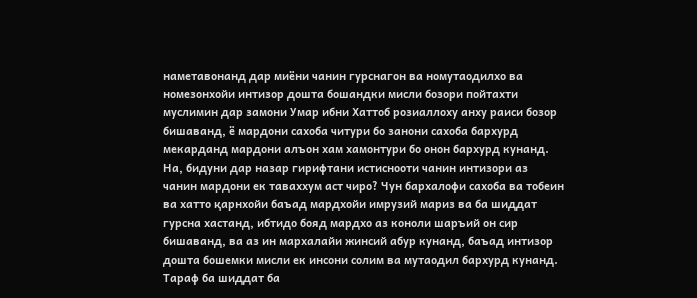наметавонанд дар миёни чанин гурснагон ва номутаодилхо ва номезонхойи интизор дошта бошандки мисли бозори пойтахти муслимин дар замони Умар ибни Хаттоб розиаллоху анху раиси бозор бишаванд, ё мардони сахоба читури бо занони сахоба бархурд мекарданд мардони алъон хам хамонтури бо онон бархурд кунанд. На, бидуни дар назар гирифтани истиснооти чанин интизори аз чанин мардони ек таваххум аст чиро? Чун бархалофи сахоба ва тобеин ва хатто қарнхойи баъад мардхойи имрузий мариз ва ба шиддат гурсна хастанд, ибтидо бояд мардхо аз коноли шаръий он сир бишаванд, ва аз ин мархалайи жинсий абур кунанд, баъад интизор дошта бошемки мисли ек инсони солим ва мутаодил бархурд кунанд.
Тараф ба шиддат ба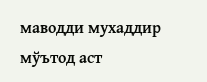маводди мухаддир мўътод аст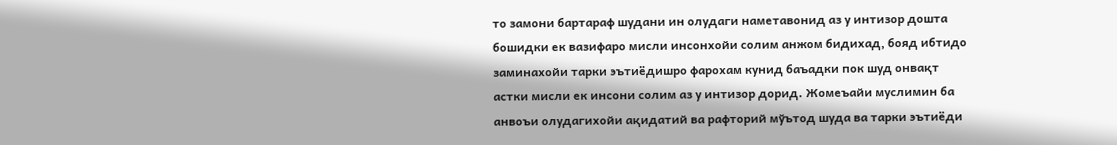то замони бартараф шудани ин олудаги наметавонид аз у интизор дошта бошидки ек вазифаро мисли инсонхойи солим анжом бидихад, бояд ибтидо заминахойи тарки эътиёдишро фарохам кунид баъадки пок шуд онвақт астки мисли ек инсони солим аз у интизор дорид. Жомеъайи муслимин ба анвоъи олудагихойи ақидатий ва рафторий мўътод шуда ва тарки эътиёди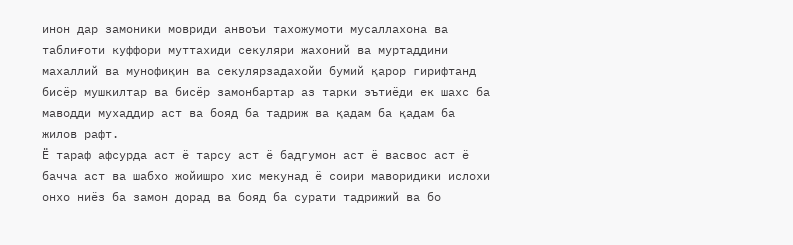инон дар замоники мовриди анвоъи тахожумоти мусаллахона ва таблиғоти куффори муттахиди секуляри жахоний ва муртаддини махаллий ва мунофиқин ва секулярзадахойи бумий қарор гирифтанд бисёр мушкилтар ва бисёр замонбартар аз тарки эътиёди ек шахс ба маводди мухаддир аст ва бояд ба тадриж ва қадам ба қадам ба жилов рафт.
Ё тараф афсурда аст ё тарсу аст ё бадгумон аст ё васвос аст ё бачча аст ва шабхо жойишро хис мекунад ё соири маворидики ислохи онхо ниёз ба замон дорад ва бояд ба сурати тадрижий ва бо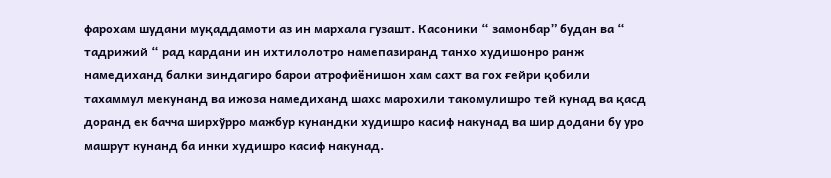фарохам шудани муқаддамоти аз ин мархала гузашт. Касоники “ замонбар” будан ва “ тадрижий “ рад кардани ин ихтилолотро намепазиранд танхо худишонро ранж намедиханд балки зиндагиро барои атрофиёнишон хам сахт ва гох ғейри қобили тахаммул мекунанд ва ижоза намедиханд шахс марохили такомулишро тей кунад ва қасд доранд ек бачча ширхўрро мажбур кунандки худишро касиф накунад ва шир додани бу уро машрут кунанд ба инки худишро касиф накунад.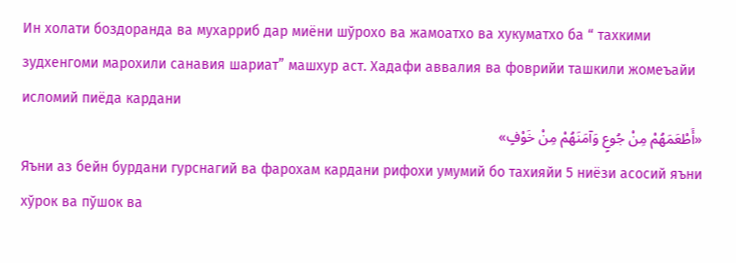Ин холати боздоранда ва мухарриб дар миёни шўрохо ва жамоатхо ва хукуматхо ба “ тахкими зудхенгоми марохили санавия шариат” машхур аст. Хадафи аввалия ва фоврийи ташкили жомеъайи исломий пиёда кардани
«أَطْعَمَهُمْ مِنْ جُوعٍ وَآمَنَهُمْ مِنْ خَوْفٍ»
Яъни аз бейн бурдани гурснагий ва фарохам кардани рифохи умумий бо тахияйи 5 ниёзи асосий яъни хўрок ва пўшок ва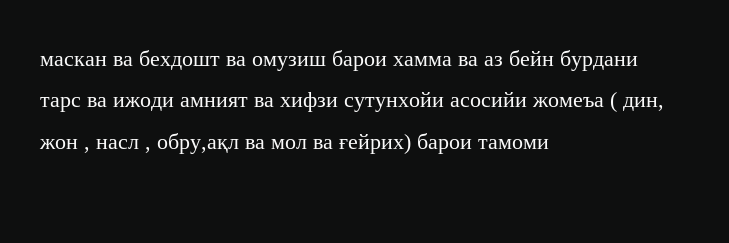маскан ва бехдошт ва омузиш барои хамма ва аз бейн бурдани тарс ва ижоди амният ва хифзи сутунхойи асосийи жомеъа ( дин, жон , насл , обру,ақл ва мол ва ғейрих) барои тамоми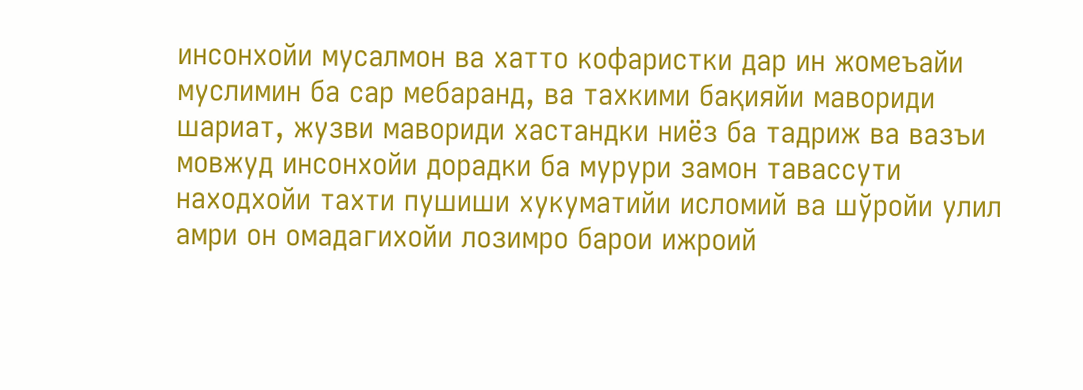инсонхойи мусалмон ва хатто кофаристки дар ин жомеъайи муслимин ба сар мебаранд, ва тахкими бақияйи мавориди шариат, жузви мавориди хастандки ниёз ба тадриж ва вазъи мовжуд инсонхойи дорадки ба мурури замон тавассути находхойи тахти пушиши хукуматийи исломий ва шўройи улил амри он омадагихойи лозимро барои ижроий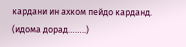кардани ин ахком пейдо карданд.
(идома дорад……..)